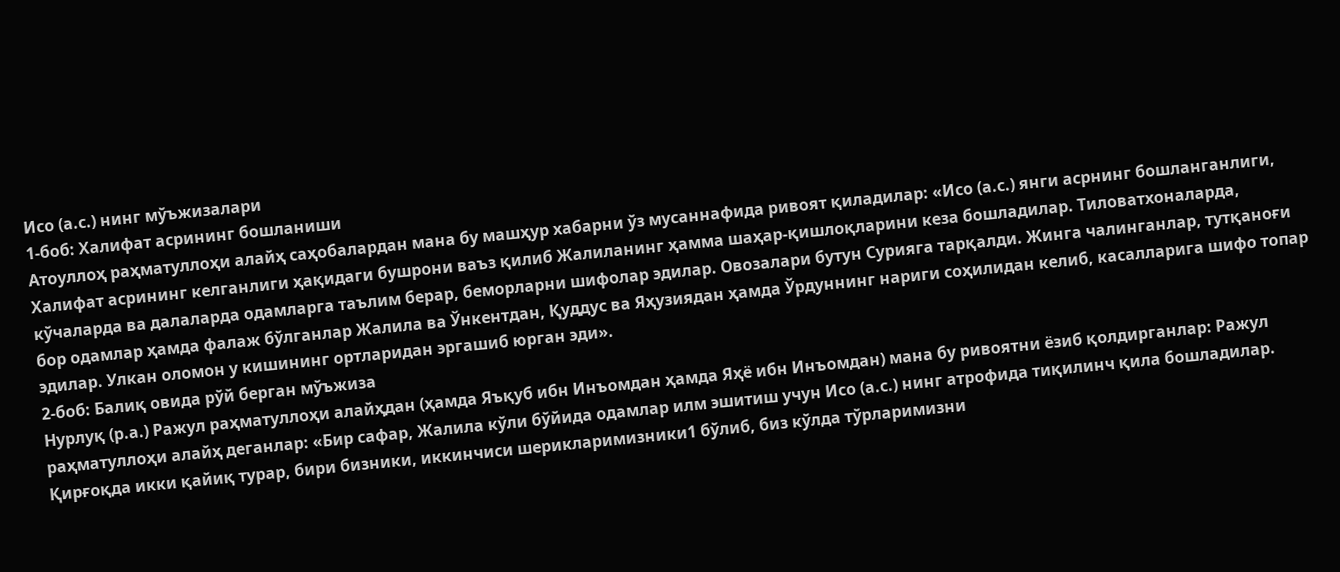Исо (а.с.) нинг мўъжизалари
1-боб: Халифат асрининг бошланиши
Атоуллоҳ раҳматуллоҳи алайҳ саҳобалардан мана бу машҳур хабарни ўз мусаннафида ривоят қиладилар: «Исо (а.с.) янги асрнинг бошланганлиги, Халифат асрининг келганлиги ҳақидаги бушрони ваъз қилиб Жалиланинг ҳамма шаҳар-қишлоқларини кеза бошладилар. Тиловатхоналарда, кўчаларда ва далаларда одамларга таълим берар, беморларни шифолар эдилар. Овозалари бутун Сурияга тарқалди. Жинга чалинганлар, тутқаноғи бор одамлар ҳамда фалаж бўлганлар Жалила ва Ўнкентдан, Қуддус ва Яҳузиядан ҳамда Ўрдуннинг нариги соҳилидан келиб, касалларига шифо топар эдилар. Улкан оломон у кишининг ортларидан эргашиб юрган эди».
2-боб: Балиқ овида рўй берган мўъжиза
Нурлуқ (р.а.) Ражул раҳматуллоҳи алайҳдан (ҳамда Яъқуб ибн Инъомдан ҳамда Яҳё ибн Инъомдан) мана бу ривоятни ёзиб қолдирганлар: Ражул раҳматуллоҳи алайҳ деганлар: «Бир сафар, Жалила кўли бўйида одамлар илм эшитиш учун Исо (а.с.) нинг атрофида тиқилинч қила бошладилар. Қирғоқда икки қайиқ турар, бири бизники, иккинчиси шерикларимизники1 бўлиб, биз кўлда тўрларимизни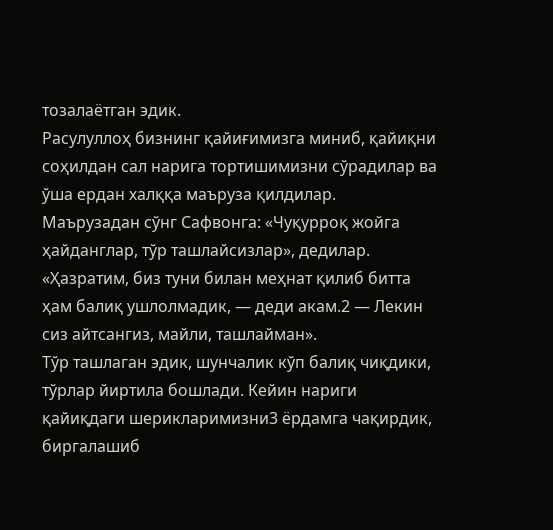тозалаётган эдик.
Расулуллоҳ бизнинг қайиғимизга миниб, қайиқни соҳилдан сал нарига тортишимизни сўрадилар ва ўша ердан халққа маъруза қилдилар.
Маърузадан сўнг Сафвонга: «Чуқурроқ жойга ҳайданглар, тўр ташлайсизлар», дедилар. «Ҳазратим, биз туни билан меҳнат қилиб битта ҳам балиқ ушлолмадик, — деди акам.2 — Лекин сиз айтсангиз, майли, ташлайман».
Тўр ташлаган эдик, шунчалик кўп балиқ чиқдики, тўрлар йиртила бошлади. Кейин нариги қайиқдаги шерикларимизни3 ёрдамга чақирдик, биргалашиб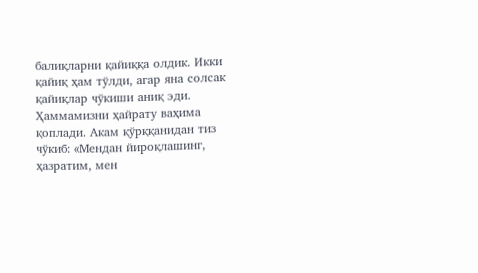балиқларни қайиққа олдик. Икки қайиқ ҳам тўлди, агар яна солсак қайиқлар чўкиши аниқ эди.
Ҳаммамизни ҳайрату ваҳима қоплади. Акам қўрққанидан тиз чўкиб: «Мендан йироқлашинг, ҳазратим, мен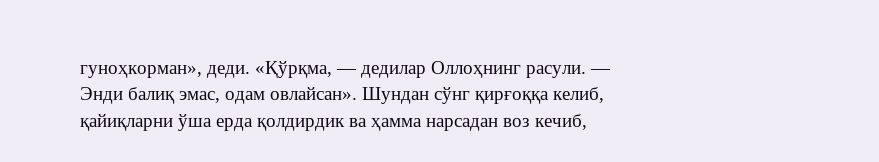гуноҳкорман», деди. «Қўрқма, — дедилар Оллоҳнинг расули. — Энди балиқ эмас, одам овлайсан». Шундан сўнг қирғоққа келиб, қайиқларни ўша ерда қолдирдик ва ҳамма нарсадан воз кечиб,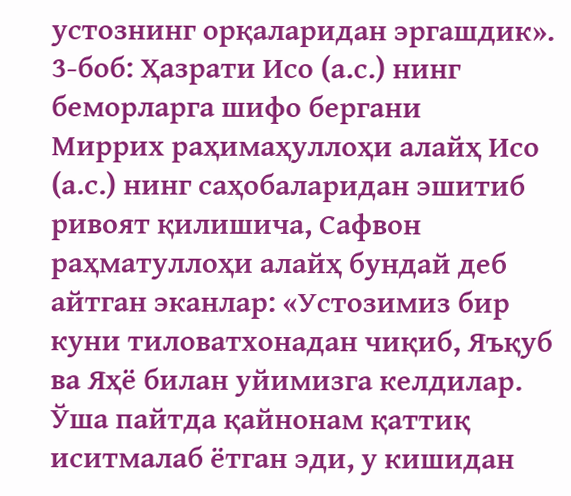устознинг орқаларидан эргашдик».
3-боб: Ҳазрати Исо (а.с.) нинг беморларга шифо бергани
Миррих раҳимаҳуллоҳи алайҳ Исо (а.с.) нинг саҳобаларидан эшитиб ривоят қилишича, Сафвон раҳматуллоҳи алайҳ бундай деб айтган эканлар: «Устозимиз бир куни тиловатхонадан чиқиб, Яъқуб ва Яҳё билан уйимизга келдилар. Ўша пайтда қайнонам қаттиқ иситмалаб ётган эди, у кишидан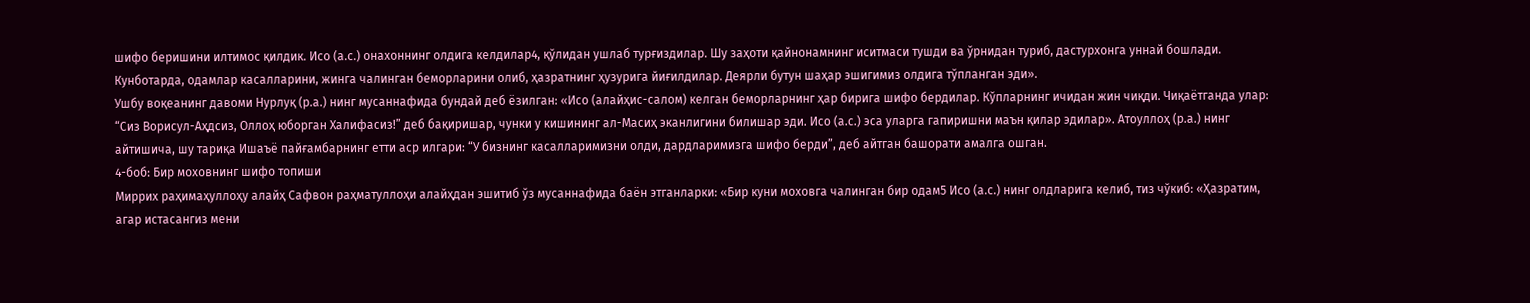шифо беришини илтимос қилдик. Исо (а.с.) онахоннинг олдига келдилар4, қўлидан ушлаб турғиздилар. Шу заҳоти қайнонамнинг иситмаси тушди ва ўрнидан туриб, дастурхонга уннай бошлади. Кунботарда, одамлар касалларини, жинга чалинган беморларини олиб, ҳазратнинг ҳузурига йиғилдилар. Деярли бутун шаҳар эшигимиз олдига тўпланган эди».
Ушбу воқеанинг давоми Нурлуқ (р.а.) нинг мусаннафида бундай деб ёзилган: «Исо (алайҳис-салом) келган беморларнинг ҳар бирига шифо бердилар. Кўпларнинг ичидан жин чиқди. Чиқаётганда улар: “Сиз Ворисул-Аҳдсиз, Оллоҳ юборган Халифасиз!” деб бақиришар, чунки у кишининг ал-Масиҳ эканлигини билишар эди. Исо (а.с.) эса уларга гапиришни маън қилар эдилар». Атоуллоҳ (р.а.) нинг айтишича, шу тариқа Ишаъё пайғамбарнинг етти аср илгари: “У бизнинг касалларимизни олди, дардларимизга шифо берди”, деб айтган башорати амалга ошган.
4-боб: Бир моховнинг шифо топиши
Миррих раҳимаҳуллоҳу алайҳ Сафвон раҳматуллоҳи алайҳдан эшитиб ўз мусаннафида баён этганларки: «Бир куни моховга чалинган бир одам5 Исо (а.с.) нинг олдларига келиб, тиз чўкиб: «Ҳазратим, агар истасангиз мени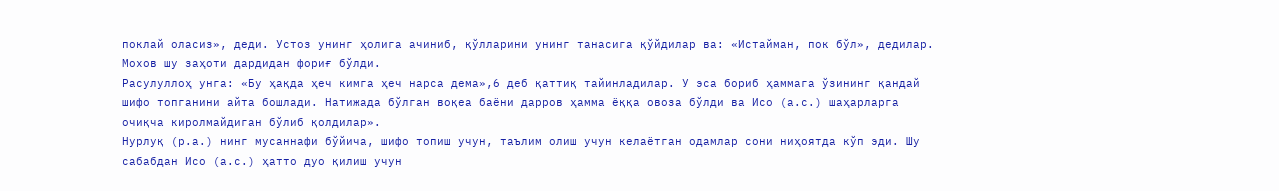поклай оласиз», деди. Устоз унинг ҳолига ачиниб, қўлларини унинг танасига қўйдилар ва: «Истайман, пок бўл», дедилар. Мохов шу заҳоти дардидан фориғ бўлди.
Расулуллоҳ унга: «Бу ҳақда ҳеч кимга ҳеч нарса дема»,6 деб қаттиқ тайинладилар. У эса бориб ҳаммага ўзининг қандай шифо топганини айта бошлади. Натижада бўлган воқеа баёни дарров ҳамма ёққа овоза бўлди ва Исо (а.с.) шаҳарларга очиқча киролмайдиган бўлиб қолдилар».
Нурлуқ (р.а.) нинг мусаннафи бўйича, шифо топиш учун, таълим олиш учун келаётган одамлар сони ниҳоятда кўп эди. Шу сабабдан Исо (а.с.) ҳатто дуо қилиш учун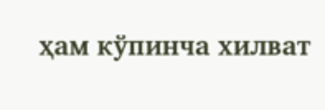ҳам кўпинча хилват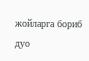жойларга бориб дуо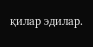қилар эдилар.